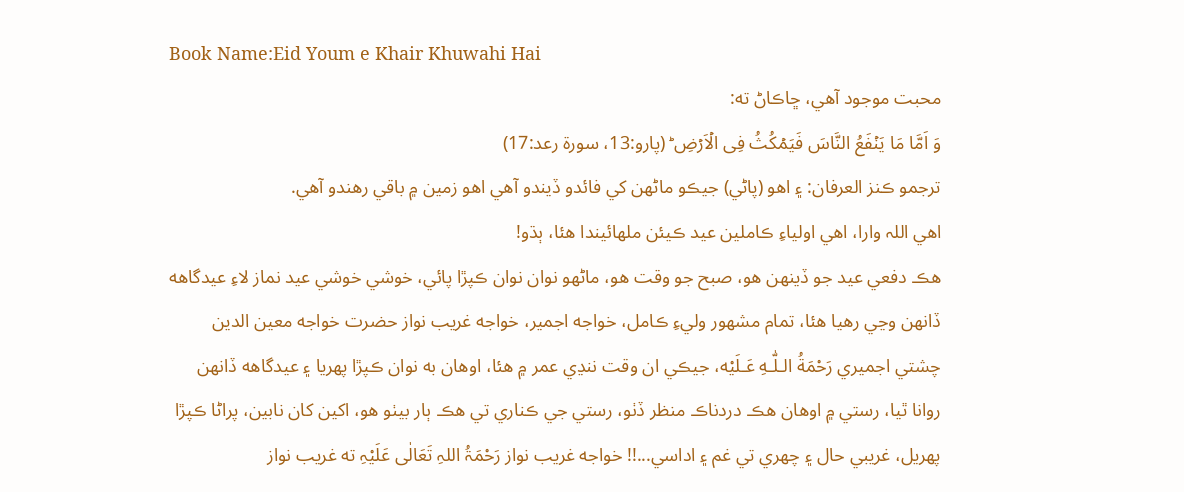Book Name:Eid Youm e Khair Khuwahi Hai
محبت موجود آهي، ڇاڪاڻ ته:
وَ اَمَّا مَا یَنۡفَعُ النَّاسَ فَیَمۡکُثُ فِی الۡاَرۡضِ ؕ (پارو:13، سورة رعد:17)
ترجمو ڪنز العرفان: ۽ اهو (پاڻي) جيڪو ماڻهن کي فائدو ڏيندو آهي اهو زمين ۾ باقي رهندو آهي.
اهي اللہ وارا، اهي اولياءِ ڪاملين عيد ڪيئن ملهائيندا هئا، ٻڌو!
هڪ دفعي عيد جو ڏينهن هو، صبح جو وقت هو، ماڻهو نوان نوان ڪپڙا پائي، خوشي خوشي عيد نماز لاءِ عيدگاهه ڏانهن وڃي رهيا هئا، تمام مشهور وليءِ ڪامل، خواجه اجمير، خواجه غريب نواز حضرت خواجه معين الدين چشتي اجميري رَحْمَةُ الـلّٰـهِ عَـلَيْه، جيڪي ان وقت ننڍي عمر ۾ هئا، اوهان به نوان ڪپڙا پهريا ۽ عيدگاهه ڏانهن روانا ٿيا، رستي ۾ اوهان هڪ دردناڪ منظر ڏٺو، رستي جي ڪناري تي هڪ ٻار بيٺو هو، اکين کان نابين، پراڻا ڪپڙا پهريل، غريبي حال ۽ چهري تي غم ۽ اداسي...!! خواجه غريب نواز رَحْمَۃُ اللہِ تَعَالٰی عَلَیْہِ ته غريب نواز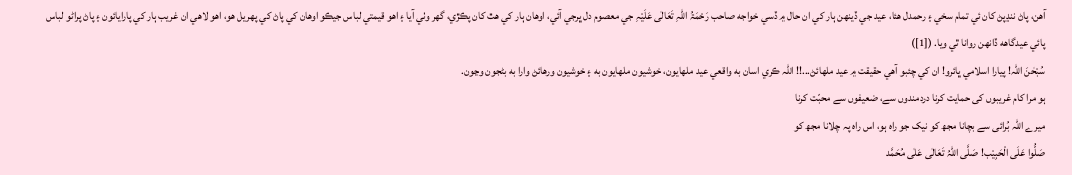آهن، پاڻ ننڍپڻ کان ئي تمام سخي ۽ رحمدل هئا، عيد جي ڏينهن ٻار کي ان حال ۾ ڏسي خواجه صاحب رَحْمَۃُ اللہِ تَعَالٰی عَلَیْہِ جي معصوم دل ڀرجي آئي، اوهان ٻار کي هٿ کان پڪڙي، گهر وٺي آيا ۽ اهو قيمتي لباس جيڪو اوهان کي پاڻ کي پهريل هو، اهو لاهي ان غريب ٻار کي پارايائون ۽ پاڻ پراڻو لباس پائي عيدگاهه ڏانهن روانا ٿي ويا. ([1])
سُبْحٰنَ اللہ! پيارا اسلامي ڀائرو! ان کي چئبو آهي حقيقت ۾ عيد ملهائڻ...!! اللہ ڪري اسان به واقعي عيد ملهايون، خوشيون ملهايون به ۽ خوشيون ورهائڻ وارا به بڻجون وڃون.
ہو مرا کام غریبوں کی حمایت کرنا دردمندوں سے، ضعیفوں سے محبّت کرنا
میرے اللہ بُرائی سے بچانا مجھ کو نیک جو راہ ہو، اس راہ پہ چلانا مجھ کو
صَلُّوا عَلَی الْحَبِیْب! صَلَّی اللہُ تَعَالٰی عَلٰی مُحَمَّد